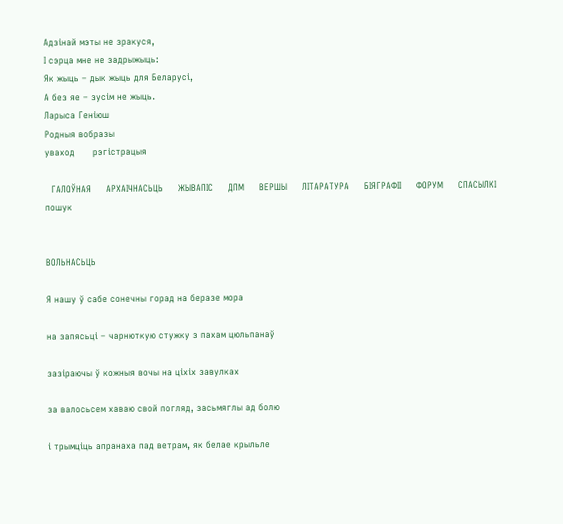Адзінай мэты не зракуся,
І сэрца мне не задрыжыць:
Як жыць – дык жыць для Беларусі,
А без яе – зусім не жыць.
Ларыса Геніюш
Родныя вобразы
уваход      рэгiстрацыя

  ГАЛОЎНАЯ     АРХАІЧНАСЬЦЬ     ЖЫВАПІС     ДПМ     ВЕРШЫ     ЛІТАРАТУРА     БІЯГРАФІІ     ФОРУМ     СПАСЫЛКІ
пошук


ВОЛЬНАСЬЦЬ

Я нашу ў сабе сонечны горад на беразе мора

на запясьці – чарнюткую стужку з пахам цюльпанаў

зазіраючы ў кожныя вочы на ціхіх завулках

за валосьсем хаваю свой погляд, засьмяглы ад болю

і трымціць апранаха пад ветрам, як белае крыльле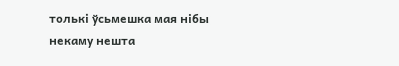толькі ўсьмешка мая нібы некаму нешта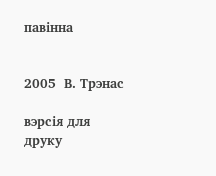павінна


2005  В. Трэнас

вэрсія для друку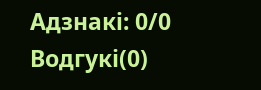Адзнакi: 0/0 Водгукі(0)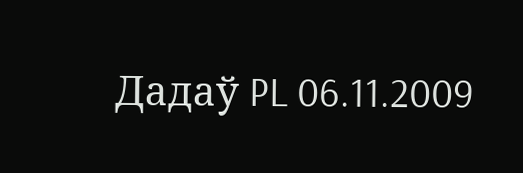Дадаў PL 06.11.2009